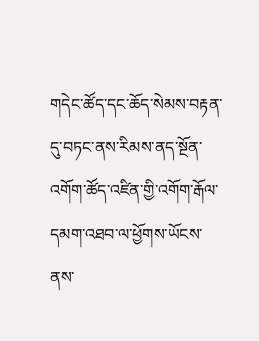གདེང་ཚོད་དང་ཆོད་སེམས་བརྟན་དུ་བཏང་ནས་རིམས་ནད་སྔོན་འགོག་ཚོད་འཛིན་གྱི་འགོག་རྒོལ་དམག་འཐབ་ལ་ཕྱོགས་ཡོངས་ནས་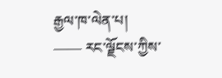རྒྱལ་ཁ་ལེན་པ།
—— རང་ལྗོངས་ཀྱིས་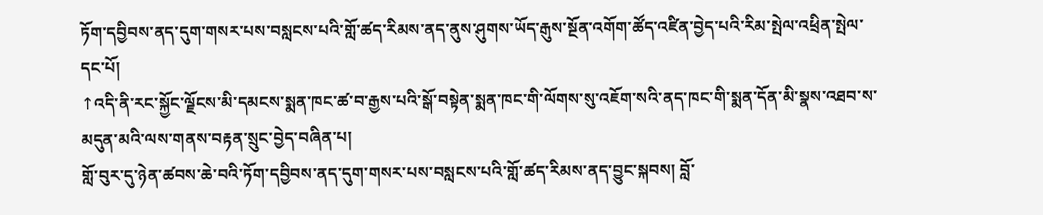ཏོག་དབྱིབས་ནད་དུག་གསར་པས་བསླངས་པའི་གློ་ཚད་རིམས་ནད་ནུས་ཤུགས་ཡོད་རྒུས་སྔོན་འགོག་ཚོད་འཛིན་བྱེད་པའི་རིམ་སྤེལ་འཕྲིན་སྤེལ་དང་པོ།
↑འདི་ནི་རང་སྐྱོང་ལྗོངས་མི་དམངས་སྨན་ཁང་ཚ་བ་རྒྱས་པའི་སྒོ་བསྟེན་སྨན་ཁང་གི་ལོགས་སུ་འཇོག་སའི་ནད་ཁང་གི་སྨན་དོན་མི་སྣས་འཐབ་ས་མདུན་མའི་ལས་གནས་བརྟན་སྲུང་བྱེད་བཞིན་པ།
གློ་བུར་དུ་ཉེན་ཚབས་ཆེ་བའི་ཏོག་དབྱིབས་ནད་དུག་གསར་པས་བསླངས་པའི་གློ་ཚད་རིམས་ནད་བྱུང་སྐབས། བློ་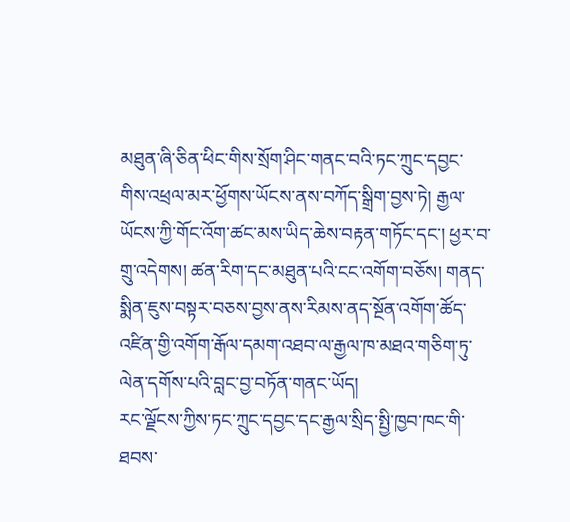མཐུན་ཞི་ཅིན་ཕིང་གིས་སྲོག་ཤིང་གནང་བའི་ཏང་ཀྲུང་དབྱང་གིས་འཕྲལ་མར་ཕྱོགས་ཡོངས་ནས་བཀོད་སྒྲིག་བྱས་ཏེ། རྒྱལ་ཡོངས་ཀྱི་གོང་འོག་ཚང་མས་ཡིད་ཆེས་བརྟན་གཏོང་དང་། ཕྱར་བ་གྲུ་འདེགས། ཚན་རིག་དང་མཐུན་པའི་ངང་འགོག་བཅོས། གནད་སྨིན་ཇུས་བསྟར་བཅས་བྱས་ནས་རིམས་ནད་སྔོན་འགོག་ཚོད་འཛིན་གྱི་འགོག་རྒོལ་དམག་འཐབ་ལ་རྒྱལ་ཁ་མཐའ་གཅིག་ཏུ་ལེན་དགོས་པའི་བླང་བྱ་བཏོན་གནང་ཡོད།
རང་ལྗོངས་ཀྱིས་ཏང་ཀྲུང་དབྱང་དང་རྒྱལ་སྲིད་སྤྱི་ཁྱབ་ཁང་གི་ཐབས་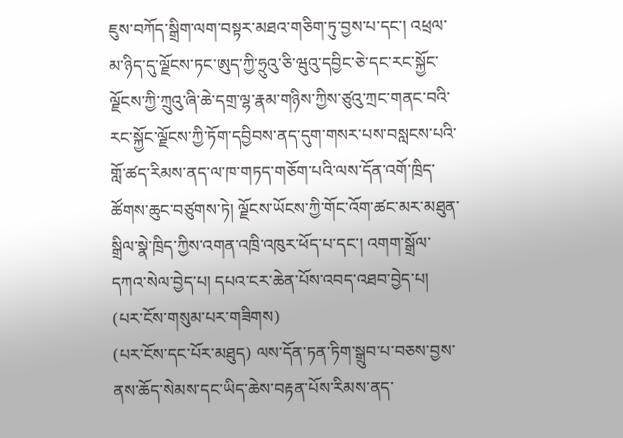ཇུས་བཀོད་སྒྲིག་ལག་བསྟར་མཐའ་གཅིག་ཏུ་བྱས་པ་དང་། འཕྲལ་མ་ཉིད་དུ་ལྗོངས་ཏང་ཨུད་ཀྱི་ཧྲུའུ་ཅི་ཝུའུ་དབྱིང་ཅེ་དང་རང་སྐྱོང་ལྗོངས་ཀྱི་ཀྲུའུ་ཞི་ཆེ་དགྲ་ལྷ་རྣམ་གཉིས་ཀྱིས་ཙུའུ་ཀྲང་གནང་བའི་རང་སྐྱོང་ལྗོངས་ཀྱི་ཏོག་དབྱིབས་ནད་དུག་གསར་པས་བསླངས་པའི་གློ་ཚད་རིམས་ནད་ལ་ཁ་གཏད་གཅོག་པའི་ལས་དོན་འགོ་ཁྲིད་ཚོགས་ཆུང་བཙུགས་ཏེ། ལྗོངས་ཡོངས་ཀྱི་གོང་འོག་ཚང་མར་མཐུན་སྒྲིལ་སྣེ་ཁྲིད་ཀྱིས་འགན་འཁྲི་འཁུར་ཕོད་པ་དང་། འགག་སྒྲོལ་དཀའ་སེལ་བྱེད་པ། དཔའ་ངར་ཆེན་པོས་འབད་འཐབ་བྱེད་པ།
(པར་ངོས་གསུམ་པར་གཟིགས)
(པར་ངོས་དང་པོར་མཐུད) ལས་དོན་ཏན་ཏིག་སྒྲུབ་པ་བཅས་བྱས་ནས་ཆོད་སེམས་དང་ཡིད་ཆེས་བརྟན་པོས་རིམས་ནད་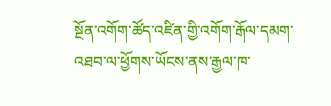སྔོན་འགོག་ཚོད་འཛིན་གྱི་འགོག་རྒོལ་དམག་འཐབ་ལ་ཕྱོགས་ཡོངས་ནས་རྒྱལ་ཁ་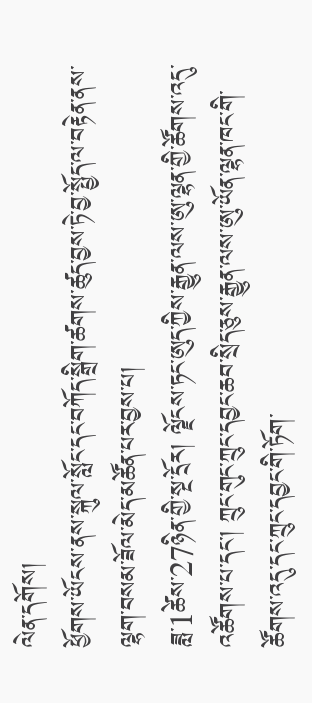ལེན་དགོས།
ཕྱོགས་ཡོངས་ནས་སྐུལ་སློང་དང་བཀོད་སྒྲིག་ཚགས་ཚུད་བྱས་ཏེ་བྱ་སྤྱོད་ལ་བརྟེན་ནས་ལྷག་བསམ་ཟོལ་མེད་མཚོན་པར་བྱས་པ།
ཟླ་1ཚེས་27ཉིན་གྱི་སྔ་དྲོར། ལྗོངས་ཏང་ཨུད་ཀྱིས་རྒྱུན་ལས་ཨུ་ལྷན་གྱི་ཚོགས་འདུ་འཚོགས་པ་དང་། ཀྲུང་གུང་ཀྲུང་དབྱང་ཆབ་སྲིད་ཅུས་རྒྱུན་ལས་ཨུ་ཡོན་ལྷན་ཁང་གི་ཚོགས་འདུ་དང་ཀྲུང་དབྱང་གི་ཏོག་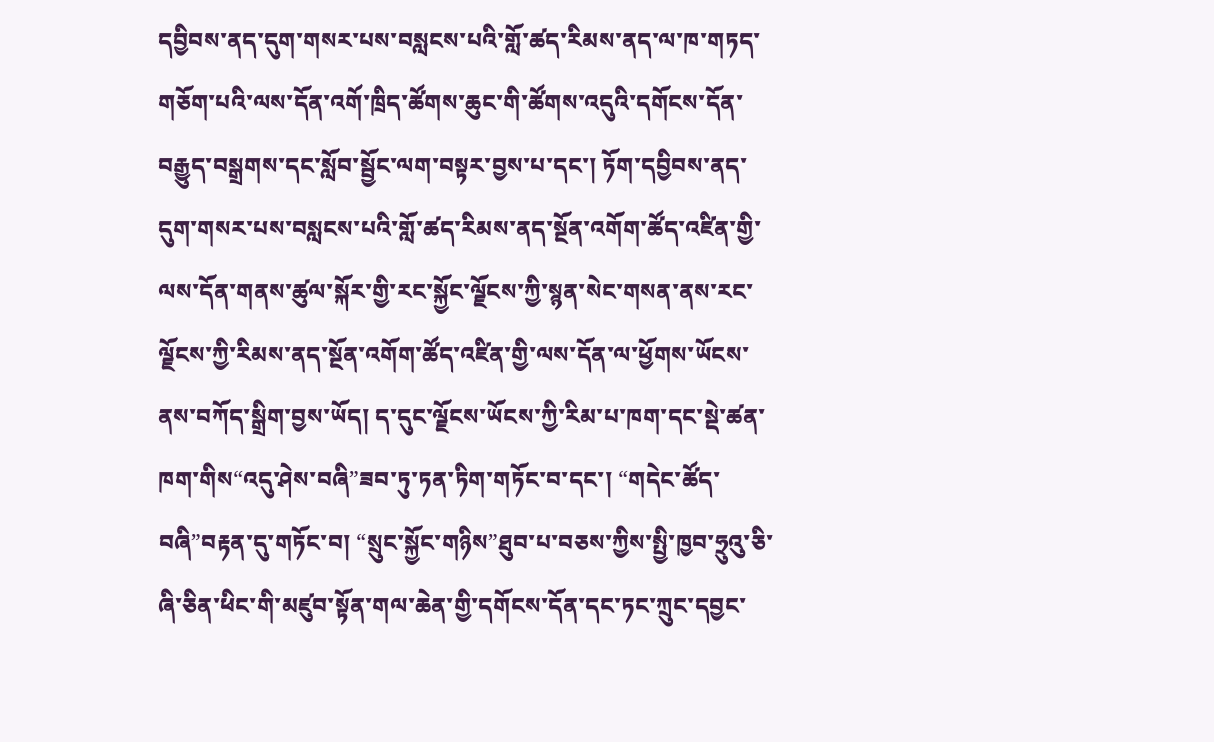དབྱིབས་ནད་དུག་གསར་པས་བསླངས་པའི་གློ་ཚད་རིམས་ནད་ལ་ཁ་གཏད་གཅོག་པའི་ལས་དོན་འགོ་ཁྲིད་ཚོགས་ཆུང་གི་ཚོགས་འདུའི་དགོངས་དོན་བརྒྱུད་བསྒྲགས་དང་སློབ་སྦྱོང་ལག་བསྟར་བྱས་པ་དང་། ཏོག་དབྱིབས་ནད་དུག་གསར་པས་བསླངས་པའི་གློ་ཚད་རིམས་ནད་སྔོན་འགོག་ཚོད་འཛིན་གྱི་ལས་དོན་གནས་ཚུལ་སྐོར་གྱི་རང་སྐྱོང་ལྗོངས་ཀྱི་སྙན་སེང་གསན་ནས་རང་ལྗོངས་ཀྱི་རིམས་ནད་སྔོན་འགོག་ཚོད་འཛིན་གྱི་ལས་དོན་ལ་ཕྱོགས་ཡོངས་ནས་བཀོད་སྒྲིག་བྱས་ཡོད། ད་དུང་ལྗོངས་ཡོངས་ཀྱི་རིམ་པ་ཁག་དང་སྡེ་ཚན་ཁག་གིས“འདུ་ཤེས་བཞི”ཟབ་ཏུ་ཏན་ཏིག་གཏོང་བ་དང་། “གདེང་ཚོད་བཞི”བརྟན་དུ་གཏོང་བ། “སྲུང་སྐྱོང་གཉིས”ཐུབ་པ་བཅས་ཀྱིས་སྤྱི་ཁྱབ་ཧྲུའུ་ཅི་ཞི་ཅིན་ཕིང་གི་མཛུབ་སྟོན་གལ་ཆེན་གྱི་དགོངས་དོན་དང་ཏང་ཀྲུང་དབྱང་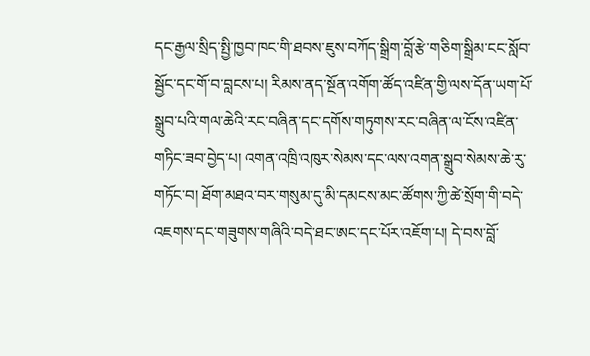དང་རྒྱལ་སྲིད་སྤྱི་ཁྱབ་ཁང་གི་ཐབས་ཇུས་བཀོད་སྒྲིག་བློ་རྩེ་གཅིག་སྒྲིམ་ངང་སློབ་སྦྱོང་དང་གོ་བ་བླངས་པ། རིམས་ནད་སྔོན་འགོག་ཚོད་འཛིན་གྱི་ལས་དོན་ཡག་པོ་སྒྲུབ་པའི་གལ་ཆེའི་རང་བཞིན་དང་དགོས་གཏུགས་རང་བཞིན་ལ་ངོས་འཛིན་གཏིང་ཟབ་བྱེད་པ། འགན་འཁྲི་འཁུར་སེམས་དང་ལས་འགན་སྒྲུབ་སེམས་ཆེ་རུ་གཏོང་བ། ཐོག་མཐའ་བར་གསུམ་དུ་མི་དམངས་མང་ཚོགས་ཀྱི་ཚེ་སྲོག་གི་བདེ་འཇགས་དང་གཟུགས་གཞིའི་བདེ་ཐང་ཨང་དང་པོར་འཇོག་པ། དེ་བས་བློ་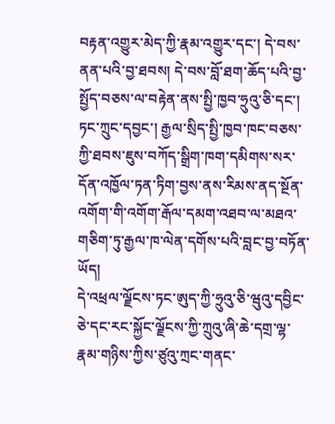བརྟན་འགྱུར་མེད་ཀྱི་རྣམ་འགྱུར་དང་། དེ་བས་ནན་པའི་བྱ་ཐབས། དེ་བས་བློ་ཐག་ཆོད་པའི་བྱ་སྤྱོད་བཅས་ལ་བརྟེན་ནས་སྤྱི་ཁྱབ་ཧྲུའུ་ཅི་དང་། ཏང་ཀྲུང་དབྱང་། རྒྱལ་སྲིད་སྤྱི་ཁྱབ་ཁང་བཅས་ཀྱི་ཐབས་ཇུས་བཀོད་སྒྲིག་ཁག་དམིགས་སར་དོན་འཁྱོལ་ཏན་ཏིག་བྱས་ནས་རིམས་ནད་སྔོན་འགོག་གི་འགོག་རྒོལ་དམག་འཐབ་ལ་མཐའ་གཅིག་ཏུ་རྒྱལ་ཁ་ལེན་དགོས་པའི་བླང་བྱ་བཏོན་ཡོད།
དེ་འཕྲལ་ལྗོངས་ཏང་ཨུད་ཀྱི་ཧྲུའུ་ཅི་ཝུའུ་དབྱིང་ཅེ་དང་རང་སྐྱོང་ལྗོངས་ཀྱི་ཀྲུའུ་ཞི་ཆེ་དགྲ་ལྷ་རྣམ་གཉིས་ཀྱིས་ཙུའུ་ཀྲང་གནང་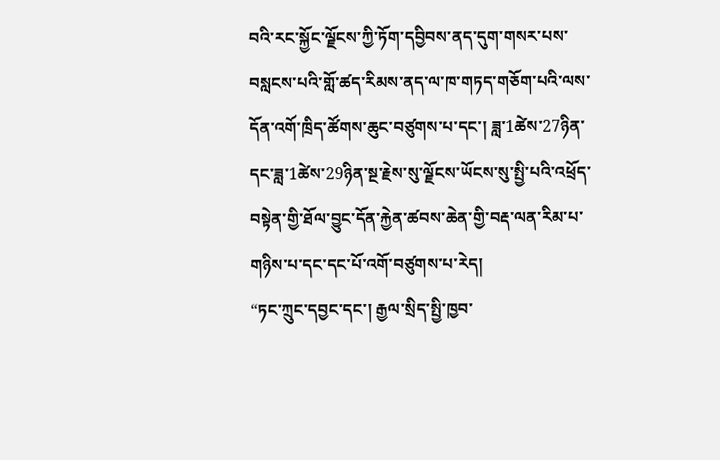བའི་རང་སྐྱོང་ལྗོངས་ཀྱི་ཏོག་དབྱིབས་ནད་དུག་གསར་པས་བསླངས་པའི་གློ་ཚད་རིམས་ནད་ལ་ཁ་གཏད་གཅོག་པའི་ལས་དོན་འགོ་ཁྲིད་ཚོགས་ཆུང་བཙུགས་པ་དང་། ཟླ་1ཚེས་27ཉིན་དང་ཟླ་1ཚེས་29ཉིན་སྔ་རྗེས་སུ་ལྗོངས་ཡོངས་སུ་སྤྱི་པའི་འཕྲོད་བསྟེན་གྱི་ཐོལ་བྱུང་དོན་རྐྱེན་ཚབས་ཆེན་གྱི་བརྡ་ལན་རིམ་པ་གཉིས་པ་དང་དང་པོ་འགོ་བཙུགས་པ་རེད།
“ཏང་ཀྲུང་དབྱང་དང་། རྒྱལ་སྲིད་སྤྱི་ཁྱབ་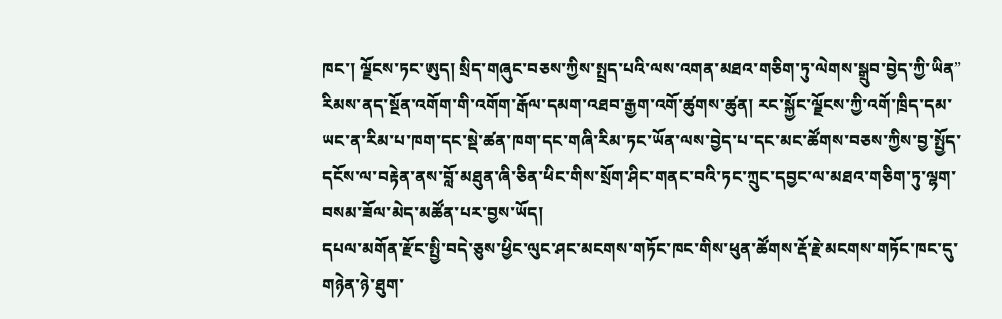ཁང་། ལྗོངས་ཏང་ཨུད། སྲིད་གཞུང་བཅས་ཀྱིས་སྤྲད་པའི་ལས་འགན་མཐའ་གཅིག་ཏུ་ལེགས་སྒྲུབ་བྱེད་ཀྱི་ཡིན” རིམས་ནད་སྔོན་འགོག་གི་འགོག་རྒོལ་དམག་འཐབ་རྒྱག་འགོ་ཚུགས་ཚུན། རང་སྐྱོང་ལྗོངས་ཀྱི་འགོ་ཁྲིད་དམ་ཡང་ན་རིམ་པ་ཁག་དང་སྡེ་ཚན་ཁག་དང་གཞི་རིམ་ཏང་ཡོན་ལས་བྱེད་པ་དང་མང་ཚོགས་བཅས་ཀྱིས་བྱ་སྤྱོད་དངོས་ལ་བརྟེན་ནས་བློ་མཐུན་ཞི་ཅིན་ཕིང་གིས་སྲོག་ཤིང་གནང་བའི་ཏང་ཀྲུང་དབྱང་ལ་མཐའ་གཅིག་ཏུ་ལྷག་བསམ་ཟོལ་མེད་མཚོན་པར་བྱས་ཡོད།
དཔལ་མགོན་རྫོང་སྤྱི་བདེ་ཅུས་ཕྱིང་ལུང་ཤང་མངགས་གཏོང་ཁང་གིས་ཕུན་ཚོགས་རྡོ་རྗེ་མངགས་གཏོང་ཁང་དུ་གཉེན་ཉེ་ཐུག་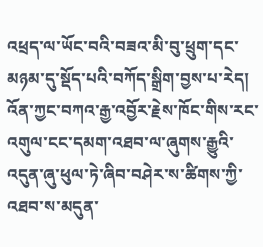འཕྲད་ལ་ཡོང་བའི་བཟའ་མི་བུ་ཕྲུག་དང་མཉམ་དུ་སྡོད་པའི་བཀོད་སྒྲིག་བྱས་པ་རེད། འོན་ཀྱང་བཀའ་རྒྱ་འབྱོར་རྗེས་ཁོང་གིས་རང་འགུལ་ངང་དམག་འཐབ་ལ་ཞུགས་རྒྱུའི་འདུན་ཞུ་ཕུལ་ཏེ་ཞིབ་བཤེར་ས་ཚིགས་ཀྱི་འཐབ་ས་མདུན་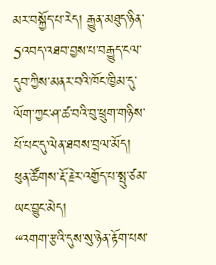མར་བསྐྱོད་པ་རེད། རྒྱུན་མཐུད་ཉིན་5འབད་འཐབ་བྱས་པ་བརྒྱུད་ངལ་དུབ་ཀྱིས་མནར་བའི་ཁོང་ཁྱིམ་དུ་ལོག་ཀྱང་ཤ་ཚ་བའི་བུ་ཕྲུག་གཉིས་པོ་པང་དུ་ལེན་ཐབས་བྲལ་མོད། ཕུན་ཚོགས་རྡོ་རྗེར་འགྱོད་པ་སྤུ་ཙམ་ཡང་བྱུང་མེད།
“འགག་རྩའི་དུས་སུ་ཉེན་རྟོག་པས་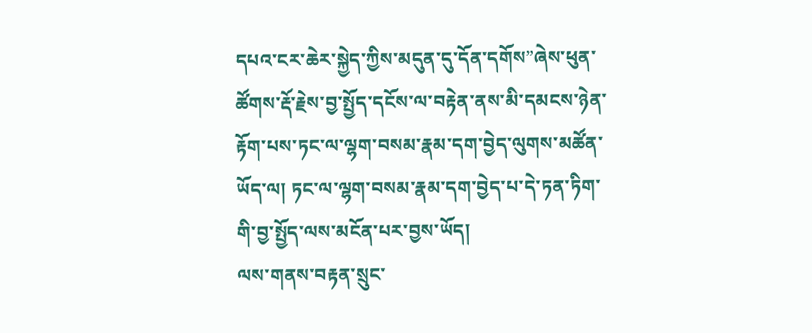དཔའ་ངར་ཆེར་སྐྱེད་ཀྱིས་མདུན་དུ་དོན་དགོས”ཞེས་ཕུན་ཚོགས་རྡོ་རྗེས་བྱ་སྤྱོད་དངོས་ལ་བརྟེན་ནས་མི་དམངས་ཉེན་རྟོག་པས་ཏང་ལ་ལྷག་བསམ་རྣམ་དག་བྱེད་ལུགས་མཚོན་ཡོད་ལ། ཏང་ལ་ལྷག་བསམ་རྣམ་དག་བྱེད་པ་དེ་ཏན་ཏིག་གི་བྱ་སྤྱོད་ལས་མངོན་པར་བྱས་ཡོད།
ལས་གནས་བརྟན་སྲུང་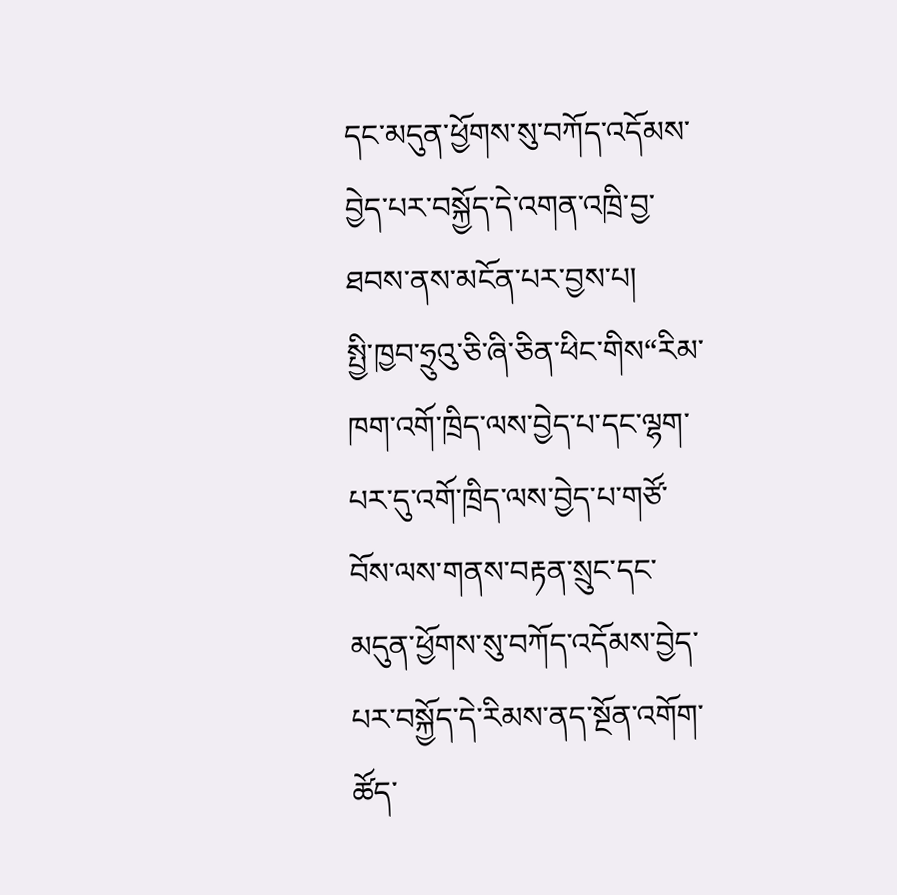དང་མདུན་ཕྱོགས་སུ་བཀོད་འདོམས་བྱེད་པར་བསྐྱོད་དེ་འགན་འཁྲི་བྱ་ཐབས་ནས་མངོན་པར་བྱས་པ།
སྤྱི་ཁྱབ་ཧྲུའུ་ཅི་ཞི་ཅིན་ཕིང་གིས“རིམ་ཁག་འགོ་ཁྲིད་ལས་བྱེད་པ་དང་ལྷག་པར་དུ་འགོ་ཁྲིད་ལས་བྱེད་པ་གཙོ་བོས་ལས་གནས་བརྟན་སྲུང་དང་མདུན་ཕྱོགས་སུ་བཀོད་འདོམས་བྱེད་པར་བསྐྱོད་དེ་རིམས་ནད་སྔོན་འགོག་ཚོད་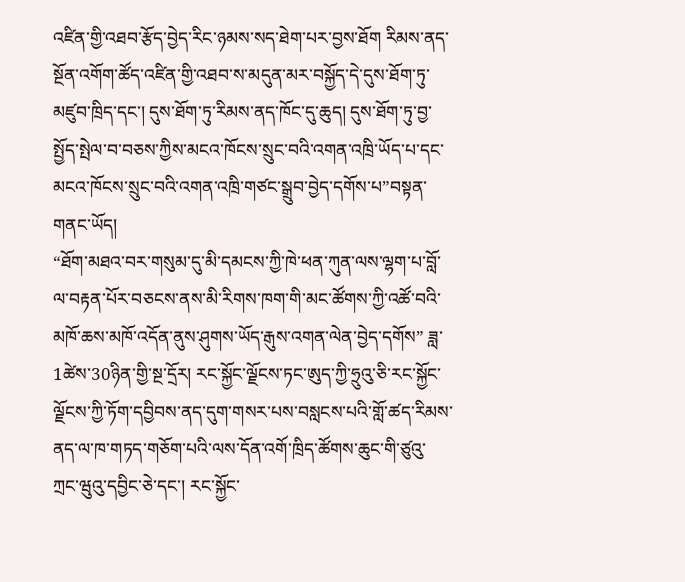འཛིན་གྱི་འཐབ་རྩོད་བྱེད་རིང་ཉམས་སད་ཐེག་པར་བྱས་ཐོག རིམས་ནད་སྔོན་འགོག་ཚོད་འཛིན་གྱི་འཐབ་ས་མདུན་མར་བསྐྱོད་དེ་དུས་ཐོག་ཏུ་མཛུབ་ཁྲིད་དང་། དུས་ཐོག་ཏུ་རིམས་ནད་ཁོང་དུ་ཆུད། དུས་ཐོག་ཏུ་བྱ་སྤྱོད་སྤེལ་བ་བཅས་ཀྱིས་མངའ་ཁོངས་སྲུང་བའི་འགན་འཁྲི་ཡོད་པ་དང་མངའ་ཁོངས་སྲུང་བའི་འགན་འཁྲི་གཙང་སྒྲུབ་བྱེད་དགོས་པ”བསྟན་གནང་ཡོད།
“ཐོག་མཐའ་བར་གསུམ་དུ་མི་དམངས་ཀྱི་ཁེ་ཕན་ཀུན་ལས་ལྷག་པ་བློ་ལ་བརྟན་པོར་བཅངས་ནས་མི་རིགས་ཁག་གི་མང་ཚོགས་ཀྱི་འཚོ་བའི་མཁོ་ཆས་མཁོ་འདོན་ནུས་ཤུགས་ཡོད་རྒུས་འགན་ལེན་བྱེད་དགོས” ཟླ་1ཚེས་30ཉིན་གྱི་སྔ་དྲོར། རང་སྐྱོང་ལྗོངས་ཏང་ཨུད་ཀྱི་ཧྲུའུ་ཅི་རང་སྐྱོང་ལྗོངས་ཀྱི་ཏོག་དབྱིབས་ནད་དུག་གསར་པས་བསླངས་པའི་གློ་ཚད་རིམས་ནད་ལ་ཁ་གཏད་གཅོག་པའི་ལས་དོན་འགོ་ཁྲིད་ཚོགས་ཆུང་གི་ཙུའུ་ཀྲང་ཝུའུ་དབྱིང་ཅེ་དང་། རང་སྐྱོང་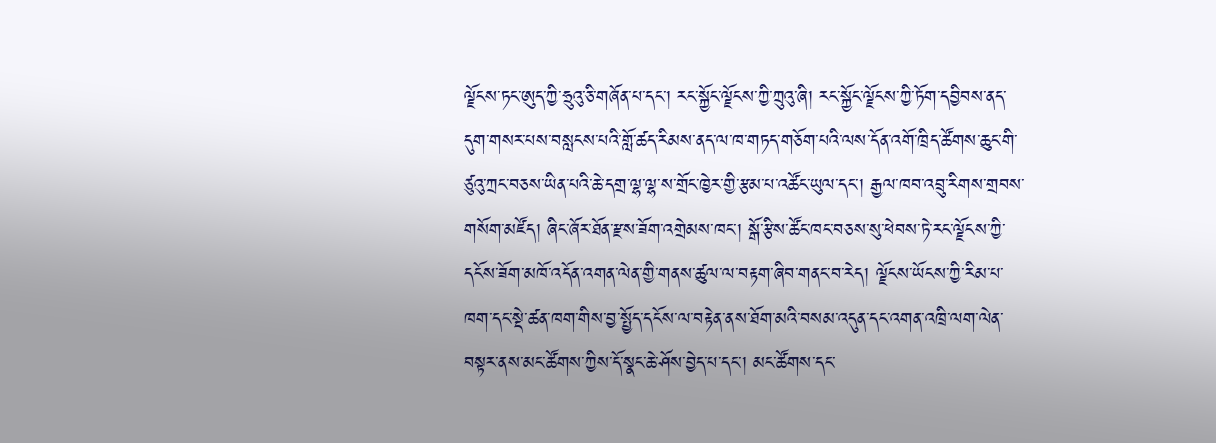ལྗོངས་ཏང་ཨུད་ཀྱི་ཧྲུའུ་ཅི་གཞོན་པ་དང་། རང་སྐྱོང་ལྗོངས་ཀྱི་ཀྲུའུ་ཞི། རང་སྐྱོང་ལྗོངས་ཀྱི་ཏོག་དབྱིབས་ནད་དུག་གསར་པས་བསླངས་པའི་གློ་ཚད་རིམས་ནད་ལ་ཁ་གཏད་གཅོག་པའི་ལས་དོན་འགོ་ཁྲིད་ཚོགས་ཆུང་གི་ཙུའུ་ཀྲང་བཅས་ཡིན་པའི་ཆེ་དགྲ་ལྷ་ལྷ་ས་གྲོང་ཁྱེར་གྱི་རྩམ་པ་འཚོང་ཡུལ་དང་། རྒྱལ་ཁབ་འབྲུ་རིགས་གྲབས་གསོག་མཛོད། ཞིང་ཞོར་ཐོན་རྫས་ཟོག་འགྲེམས་ཁང་། སྒོ་རྩིས་ཚོང་ཁང་བཅས་སུ་ཕེབས་ཏེ་རང་ལྗོངས་ཀྱི་དངོས་ཟོག་མཁོ་འདོན་འགན་ལེན་གྱི་གནས་ཚུལ་ལ་བརྟག་ཞིབ་གནང་བ་རེད། ལྗོངས་ཡོངས་ཀྱི་རིམ་པ་ཁག་དང་སྡེ་ཚན་ཁག་གིས་བྱ་སྤྱོད་དངོས་ལ་བརྟེན་ནས་ཐོག་མའི་བསམ་འདུན་དང་འགན་འཁྲི་ལག་ལེན་བསྟར་ནས་མང་ཚོགས་ཀྱིས་དོ་སྣང་ཆེ་ཤོས་བྱེད་པ་དང་། མང་ཚོགས་དང་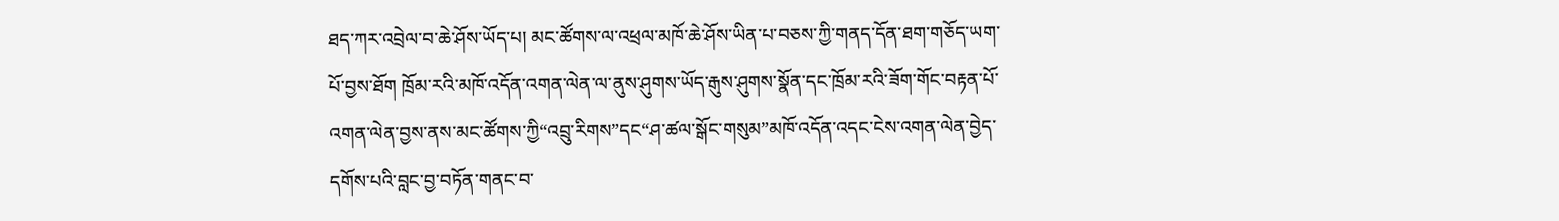ཐད་ཀར་འབྲེལ་བ་ཆེ་ཤོས་ཡོད་པ། མང་ཚོགས་ལ་འཕྲལ་མཁོ་ཆེ་ཤོས་ཡིན་པ་བཅས་ཀྱི་གནད་དོན་ཐག་གཅོད་ཡག་པོ་བྱས་ཐོག ཁྲོམ་རའི་མཁོ་འདོན་འགན་ལེན་ལ་ནུས་ཤུགས་ཡོད་རྒུས་ཤུགས་སྣོན་དང་ཁྲོམ་རའི་ཟོག་གོང་བརྟན་པོ་འགན་ལེན་བྱས་ནས་མང་ཚོགས་ཀྱི“འབྲུ་རིགས”དང“ཤ་ཚལ་སྒོང་གསུམ”མཁོ་འདོན་འདང་ངེས་འགན་ལེན་བྱེད་དགོས་པའི་བླང་བྱ་བཏོན་གནང་བ་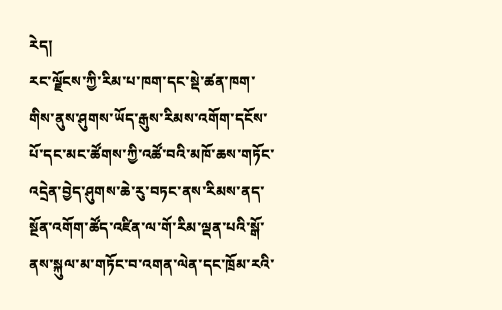རེད།
རང་ལྗོངས་ཀྱི་རིམ་པ་ཁག་དང་སྡེ་ཚན་ཁག་གིས་ནུས་ཤུགས་ཡོད་རྒུས་རིམས་འགོག་དངོས་པོ་དང་མང་ཚོགས་ཀྱི་འཚོ་བའི་མཁོ་ཆས་གཏོང་འདྲེན་བྱེད་ཤུགས་ཆེ་རུ་བཏང་ནས་རིམས་ནད་སྔོན་འགོག་ཚོད་འཛིན་ལ་གོ་རིམ་ལྡན་པའི་སྒོ་ནས་སྐུལ་མ་གཏོང་བ་འགན་ལེན་དང་ཁྲོམ་རའི་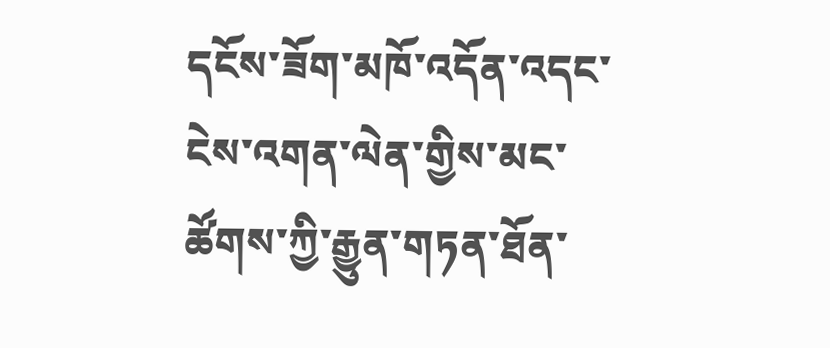དངོས་ཟོག་མཁོ་འདོན་འདང་ངེས་འགན་ལེན་གྱིས་མང་ཚོགས་ཀྱི་རྒྱུན་གཏན་ཐོན་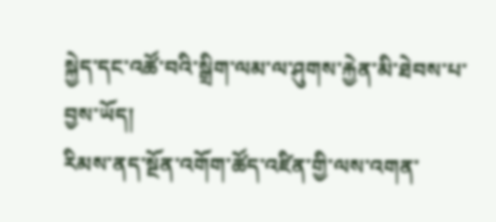སྐྱེད་དང་འཚོ་བའི་སྒྲིག་ལམ་ལ་ཤུགས་རྐྱེན་མི་ཐེབས་པ་བྱས་ཡོད།
རིམས་ནད་སྔོན་འགོག་ཚོད་འཛིན་གྱི་ལས་འགན་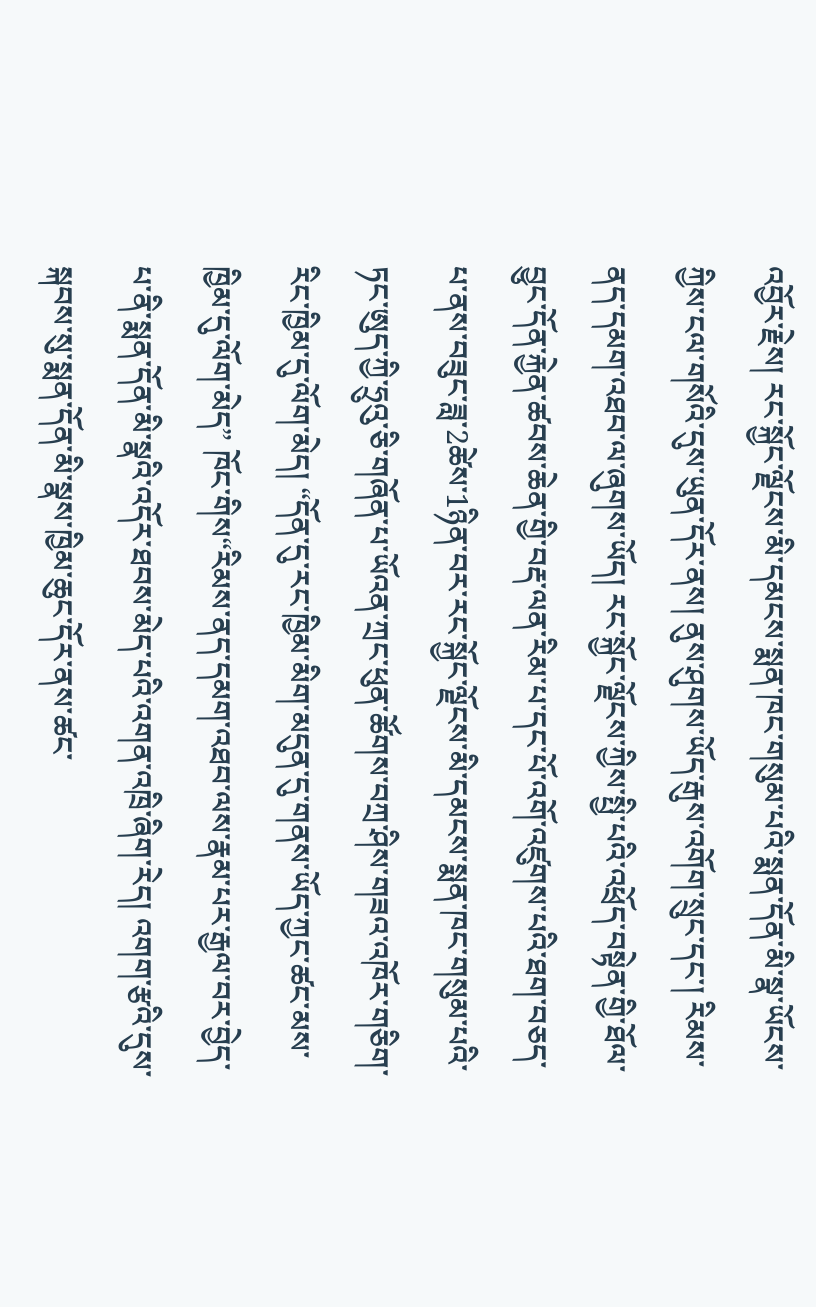འབྱོར་རྗེས། རང་སྐྱོང་ལྗོངས་མི་དམངས་སྨན་ཁང་གསུམ་པའི་སྨན་དོན་མི་སྣ་ཡོངས་ཀྱིས་ངལ་གསོའི་དུས་ཡུན་དོར་ནས། ནུས་ཤུགས་ཡོད་རྒུས་འགོག་སྲུང་དང་། རིམས་ནད་དམག་འཐབ་ལ་ཞུགས་ཡོད། རང་སྐྱོང་ལྗོངས་ཀྱིས་སྤྱི་པའི་འཕྲོད་བསྟེན་གྱི་ཐོལ་བྱུང་དོན་རྐྱེན་ཚབས་ཆེན་གྱི་བརྡ་ལན་རིམ་པ་དང་པོ་འགོ་འཛུགས་པའི་ཐག་བཅད་པ་ནས་བཟུང་ཟླ་2ཚེས་1ཉིན་བར་རང་སྐྱོང་ལྗོངས་མི་དམངས་སྨན་ཁང་གསུམ་པའི་ཏང་ཨུད་ཀྱི་ཧྲུའུ་ཅི་གཞོན་པ་ཡོའན་ཀྲང་ཕུན་ཚོགས་བཀྲ་ཤིས་གཟའ་འཁོར་གཅིག་རིང་ཁྱིམ་དུ་ལོག་མེད། “དོན་དུ་རང་ཁྱིམ་མིག་མདུན་དུ་གནས་ཡོད་ཀྱང་ཚང་མས་ཁྱིམ་དུ་ལོག་མེད” ཁོང་གིས“རིམས་ནད་དམག་འཐབ་ལས་རྣམ་པར་རྒྱལ་བར་བྱེད་པ་ནི་སྨན་དོན་མི་སྣའི་འདོར་ཐབས་མེད་པའི་འགན་འཁྲི་ཞིག་རེད། འགག་རྩའི་དུས་སྐབས་སུ་སྨན་དོན་མི་སྣས་ཁྱིམ་ཆུང་དོར་ནས་ཚང་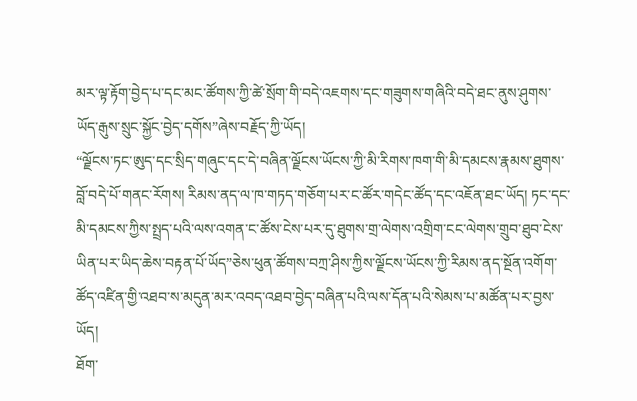མར་ལྟ་རྟོག་བྱེད་པ་དང་མང་ཚོགས་ཀྱི་ཚེ་སྲོག་གི་བདེ་འཇགས་དང་གཟུགས་གཞིའི་བདེ་ཐང་ནུས་ཤུགས་ཡོད་རྒུས་སྲུང་སྐྱོང་བྱེད་དགོས”ཞེས་བརྗོད་ཀྱི་ཡོད།
“ལྗོངས་ཏང་ཨུད་དང་སྲིད་གཞུང་དང་དེ་བཞིན་ལྗོངས་ཡོངས་ཀྱི་མི་རིགས་ཁག་གི་མི་དམངས་རྣམས་ཐུགས་བློ་བདེ་པོ་གནང་རོགས། རིམས་ནད་ལ་ཁ་གཏད་གཅོག་པར་ང་ཚོར་གདེང་ཚོད་དང་འཇོན་ཐང་ཡོད། ཏང་དང་མི་དམངས་ཀྱིས་སྤྲད་པའི་ལས་འགན་ང་ཚོས་ངེས་པར་དུ་ཐུགས་གྲ་ལེགས་འགྲིག་ངང་ལེགས་གྲུབ་ཐུབ་ངེས་ཡིན་པར་ཡིད་ཆེས་བརྟན་པོ་ཡོད”ཅེས་ཕུན་ཚོགས་བཀྲ་ཤིས་ཀྱིས་ལྗོངས་ཡོངས་ཀྱི་རིམས་ནད་སྔོན་འགོག་ཚོད་འཛིན་གྱི་འཐབ་ས་མདུན་མར་འབད་འཐབ་བྱེད་བཞིན་པའི་ལས་དོན་པའི་སེམས་པ་མཚོན་པར་བྱས་ཡོད།
ཐོག་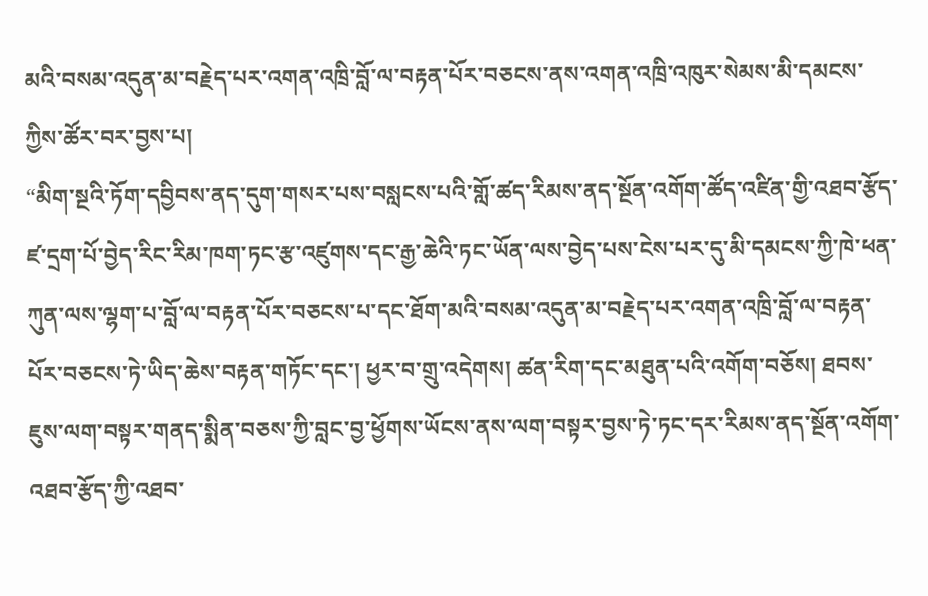མའི་བསམ་འདུན་མ་བརྗེད་པར་འགན་འཁྲི་བློ་ལ་བརྟན་པོར་བཅངས་ནས་འགན་འཁྲི་འཁུར་སེམས་མི་དམངས་ཀྱིས་ཚོར་བར་བྱས་པ།
“མིག་སྔའི་ཏོག་དབྱིབས་ནད་དུག་གསར་པས་བསླངས་པའི་གློ་ཚད་རིམས་ནད་སྔོན་འགོག་ཚོད་འཛིན་གྱི་འཐབ་རྩོད་ཛ་དྲག་པོ་བྱེད་རིང་རིམ་ཁག་ཏང་རྩ་འཛུགས་དང་རྒྱ་ཆེའི་ཏང་ཡོན་ལས་བྱེད་པས་ངེས་པར་དུ་མི་དམངས་ཀྱི་ཁེ་ཕན་ཀུན་ལས་ལྷག་པ་བློ་ལ་བརྟན་པོར་བཅངས་པ་དང་ཐོག་མའི་བསམ་འདུན་མ་བརྗེད་པར་འགན་འཁྲི་བློ་ལ་བརྟན་པོར་བཅངས་ཏེ་ཡིད་ཆེས་བརྟན་གཏོང་དང་། ཕྱར་བ་གྲུ་འདེགས། ཚན་རིག་དང་མཐུན་པའི་འགོག་བཅོས། ཐབས་ཇུས་ལག་བསྟར་གནད་སྨིན་བཅས་ཀྱི་བླང་བྱ་ཕྱོགས་ཡོངས་ནས་ལག་བསྟར་བྱས་ཏེ་ཏང་དར་རིམས་ནད་སྔོན་འགོག་འཐབ་རྩོད་ཀྱི་འཐབ་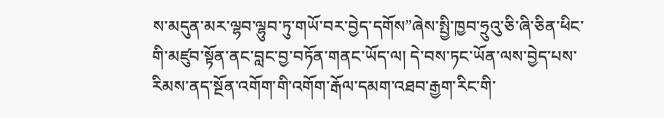ས་མདུན་མར་ལྷབ་ལྷུབ་ཏུ་གཡོ་བར་བྱེད་དགོས”ཞེས་སྤྱི་ཁྱབ་ཧྲུའུ་ཅི་ཞི་ཅིན་ཕིང་གི་མཛུབ་སྟོན་ནང་བླང་བྱ་བཏོན་གནང་ཡོད་ལ། དེ་བས་ཏང་ཡོན་ལས་བྱེད་པས་རིམས་ནད་སྔོན་འགོག་གི་འགོག་རྒོལ་དམག་འཐབ་རྒྱག་རིང་གི་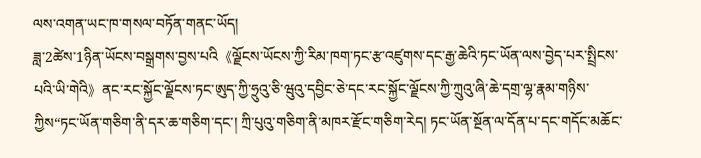ལས་འགན་ཡང་ཁ་གསལ་བཏོན་གནང་ཡོད།
ཟླ་2ཚེས་1ཉིན་ཡོངས་བསྒྲགས་བྱས་པའི《ལྗོངས་ཡོངས་ཀྱི་རིམ་ཁག་ཏང་རྩ་འཛུགས་དང་རྒྱ་ཆེའི་ཏང་ཡོན་ལས་བྱེད་པར་སྤྲིངས་པའི་ཡི་གེའི》ནང་རང་སྐྱོང་ལྗོངས་ཏང་ཨུད་ཀྱི་ཧྲུའུ་ཅི་ཝུའུ་དབྱིང་ཅེ་དང་རང་སྐྱོང་ལྗོངས་ཀྱི་ཀྲུའུ་ཞི་ཆེ་དགྲ་ལྷ་རྣམ་གཉིས་ཀྱིས“ཏང་ཡོན་གཅིག་ནི་དར་ཆ་གཅིག་དང་། ཀྲི་པུའུ་གཅིག་ནི་མཁར་རྫོང་གཅིག་རེད། ཏང་ཡོན་སྔོན་ལ་དོན་པ་དང་གདོང་མཆོང་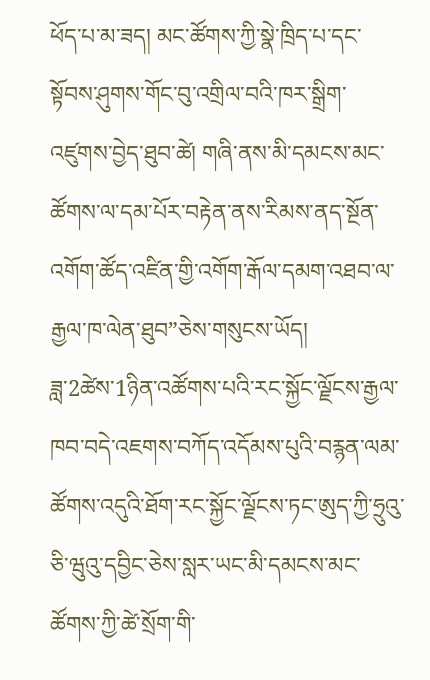ཕོད་པ་མ་ཟད། མང་ཚོགས་ཀྱི་སྣེ་ཁྲིད་པ་དང་སྟོབས་ཤུགས་གོང་བུ་འགྲིལ་བའི་ཁར་སྒྲིག་འཛུགས་བྱེད་ཐུབ་ཚེ། གཞི་ནས་མི་དམངས་མང་ཚོགས་ལ་དམ་པོར་བརྟེན་ནས་རིམས་ནད་སྔོན་འགོག་ཚོད་འཛིན་གྱི་འགོག་རྒོལ་དམག་འཐབ་ལ་རྒྱལ་ཁ་ལེན་ཐུབ”ཅེས་གསུངས་ཡོད།
ཟླ་2ཚེས་1ཉིན་འཚོགས་པའི་རང་སྐྱོང་ལྗོངས་རྒྱལ་ཁབ་བདེ་འཇགས་བཀོད་འདོམས་པུའི་བརྙན་ལམ་ཚོགས་འདུའི་ཐོག་རང་སྐྱོང་ལྗོངས་ཏང་ཨུད་ཀྱི་ཧྲུའུ་ཅི་ཝུའུ་དབྱིང་ཅེས་སླར་ཡང་མི་དམངས་མང་ཚོགས་ཀྱི་ཚེ་སྲོག་གི་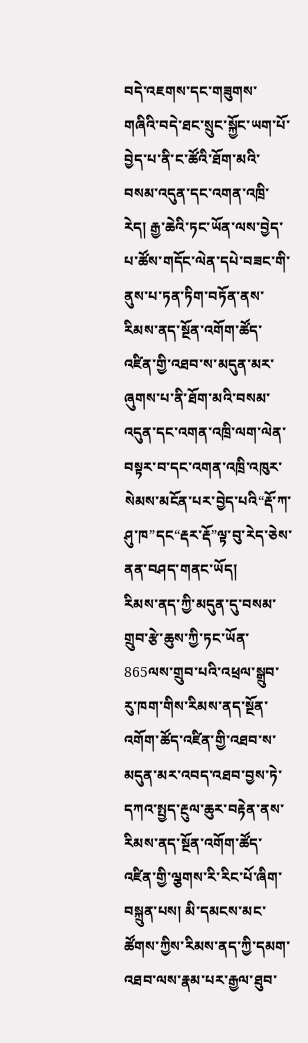བདེ་འཇགས་དང་གཟུགས་གཞིའི་བདེ་ཐང་སྲུང་སྐྱོང་ཡག་པོ་བྱེད་པ་ནི་ང་ཚོའི་ཐོག་མའི་བསམ་འདུན་དང་འགན་འཁྲི་རེད། རྒྱ་ཆེའི་ཏང་ཡོན་ལས་བྱེད་པ་ཚོས་གདོང་ལེན་དཔེ་བཟང་གི་ནུས་པ་ཏན་ཏིག་བཏོན་ནས་རིམས་ནད་སྔོན་འགོག་ཚོད་འཛིན་གྱི་འཐབ་ས་མདུན་མར་ཞུགས་པ་ནི་ཐོག་མའི་བསམ་འདུན་དང་འགན་འཁྲི་ལག་ལེན་བསྟར་བ་དང་འགན་འཁྲི་འཁུར་སེམས་མངོན་པར་བྱེད་པའི“རྡོ་ཀ་ཤུ་ཁ”དང“རྡར་རྡོ”ལྟ་བུ་རེད་ཅེས་ནན་བཤད་གནང་ཡོད།
རིམས་ནད་ཀྱི་མདུན་དུ་བསམ་གྲུབ་རྩེ་ཆུས་ཀྱི་ཏང་ཡོན་865ལས་གྲུབ་པའི་འཕྲལ་སྒྲུབ་རུ་ཁག་གིས་རིམས་ནད་སྔོན་འགོག་ཚོད་འཛིན་གྱི་འཐབ་ས་མདུན་མར་འབད་འཐབ་བྱས་ཏེ་དཀའ་སྤྱད་རྔུལ་ཆུར་བརྟེན་ནས་རིམས་ནད་སྔོན་འགོག་ཚོད་འཛིན་གྱི་ལྕགས་རི་རིང་པོ་ཞིག་བསྐྲུན་པས། མི་དམངས་མང་ཚོགས་ཀྱིས་རིམས་ནད་ཀྱི་དམག་འཐབ་ལས་རྣམ་པར་རྒྱལ་ཐུབ་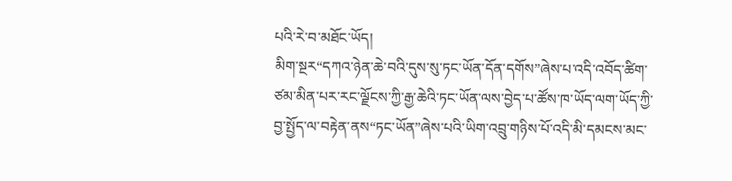པའི་རེ་བ་མཐོང་ཡོད།
མིག་སྔར“དཀའ་ཉེན་ཆེ་བའི་དུས་སུ་ཏང་ཡོན་དོན་དགོས”ཞེས་པ་འདི་འབོད་ཚིག་ཙམ་མིན་པར་རང་ལྗོངས་ཀྱི་རྒྱ་ཆེའི་ཏང་ཡོན་ལས་བྱེད་པ་ཚོས་ཁ་ཡོད་ལག་ཡོད་ཀྱི་བྱ་སྤྱོད་ལ་བརྟེན་ནས“ཏང་ཡོན”ཞེས་པའི་ཡིག་འབྲུ་གཉིས་པོ་འདི་མི་དམངས་མང་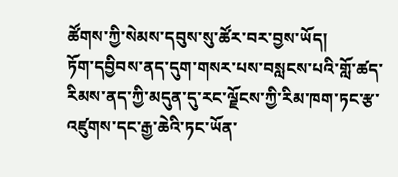ཚོགས་ཀྱི་སེམས་དབུས་སུ་ཚོར་བར་བྱས་ཡོད།
ཏོག་དབྱིབས་ནད་དུག་གསར་པས་བསླངས་པའི་གློ་ཚད་རིམས་ནད་ཀྱི་མདུན་དུ་རང་ལྗོངས་ཀྱི་རིམ་ཁག་ཏང་རྩ་འཛུགས་དང་རྒྱ་ཆེའི་ཏང་ཡོན་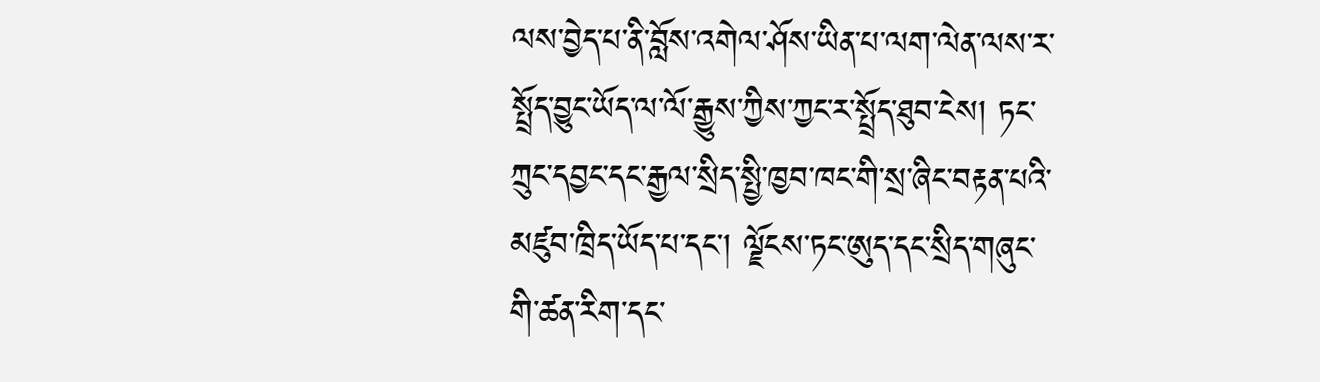ལས་བྱེད་པ་ནི་བློས་འགེལ་ཤོས་ཡིན་པ་ལག་ལེན་ལས་ར་སྤྲོད་བྱུང་ཡོད་ལ་ལོ་རྒྱུས་ཀྱིས་ཀྱང་ར་སྤྲོད་ཐུབ་ངེས། ཏང་ཀྲུང་དབྱང་དང་རྒྱལ་སྲིད་སྤྱི་ཁྱབ་ཁང་གི་སྲ་ཞིང་བརྟན་པའི་མཛུབ་ཁྲིད་ཡོད་པ་དང་། ལྗོངས་ཏང་ཨུད་དང་སྲིད་གཞུང་གི་ཚན་རིག་དང་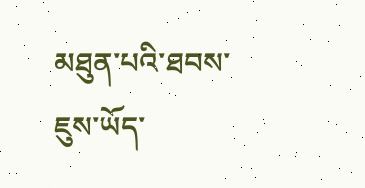མཐུན་པའི་ཐབས་ཇུས་ཡོད་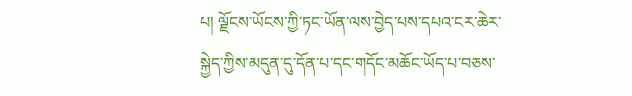པ། ལྗོངས་ཡོངས་ཀྱི་ཏང་ཡོན་ལས་བྱེད་པས་དཔའ་ངར་ཆེར་སྐྱེད་ཀྱིས་མདུན་དུ་དོན་པ་དང་གདོང་མཆོང་ཡོད་པ་བཅས་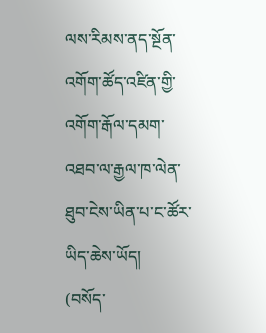ལས་རིམས་ནད་སྔོན་འགོག་ཚོད་འཛིན་གྱི་འགོག་རྒོལ་དམག་འཐབ་ལ་རྒྱལ་ཁ་ལེན་ཐུབ་ངེས་ཡིན་པ་ང་ཚོར་ཡིད་ཆེས་ཡོད།
(བསོད་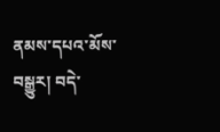ནམས་དཔའ་མོས་བསྒྱུར། བདེ་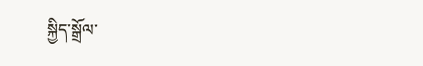སྐྱིད་སྒྲོལ་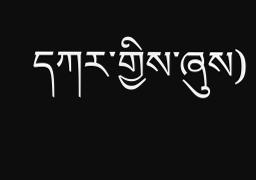དཀར་གྱིས་ཞུས)